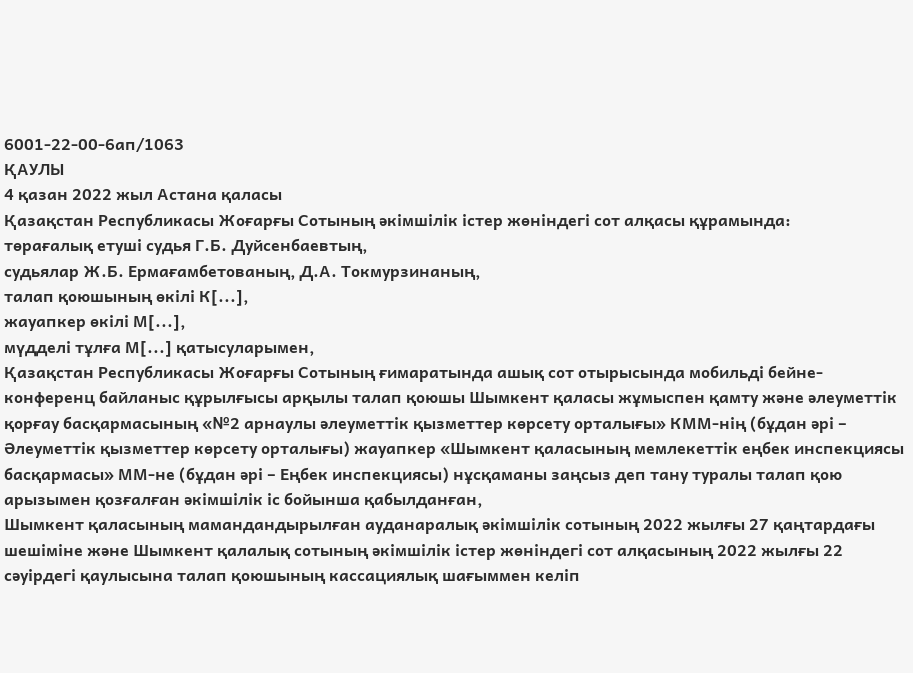6001-22-00-6ап/1063
ҚАУЛЫ
4 қазан 2022 жыл Астана қаласы
Қазақстан Республикасы Жоғарғы Сотының әкімшілік істер жөніндегі сот алқасы құрамында:
төрағалық етуші судья Г.Б. Дуйсенбаевтың,
судьялар Ж.Б. Ермағамбетованың, Д.А. Токмурзинаның,
талап қоюшының өкілі К[...],
жауапкер өкілі М[...],
мүдделі тұлға М[...] қатысуларымен,
Қазақстан Республикасы Жоғарғы Сотының ғимаратында ашық сот отырысында мобильді бейне-конференц байланыс құрылғысы арқылы талап қоюшы Шымкент қаласы жұмыспен қамту және әлеуметтік қорғау басқармасының «№2 арнаулы әлеуметтік қызметтер көрсету орталығы» КММ-нің (бұдан әрі – Әлеуметтік қызметтер көрсету орталығы) жауапкер «Шымкент қаласының мемлекеттік еңбек инспекциясы басқармасы» ММ-не (бұдан әрі – Еңбек инспекциясы) нұсқаманы заңсыз деп тану туралы талап қою арызымен қозғалған әкімшілік іс бойынша қабылданған,
Шымкент қаласының мамандандырылған ауданаралық әкімшілік сотының 2022 жылғы 27 қаңтардағы шешіміне және Шымкент қалалық сотының әкімшілік істер жөніндегі сот алқасының 2022 жылғы 22 сәуірдегі қаулысына талап қоюшының кассациялық шағыммен келіп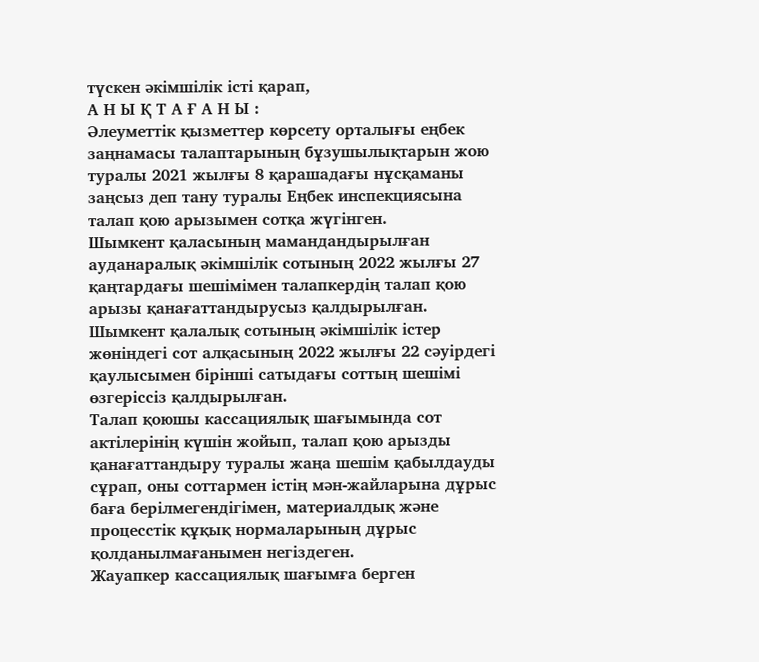түскен әкімшілік істі қарап,
А Н Ы Қ Т А Ғ А Н Ы :
Әлеуметтік қызметтер көрсету орталығы еңбек заңнамасы талаптарының бұзушылықтарын жою туралы 2021 жылғы 8 қарашадағы нұсқаманы заңсыз деп тану туралы Еңбек инспекциясына талап қою арызымен сотқа жүгінген.
Шымкент қаласының мамандандырылған ауданаралық әкімшілік сотының 2022 жылғы 27 қаңтардағы шешімімен талапкердің талап қою арызы қанағаттандырусыз қалдырылған.
Шымкент қалалық сотының әкімшілік істер жөніндегі сот алқасының 2022 жылғы 22 сәуірдегі қаулысымен бірінші сатыдағы соттың шешімі өзгеріссіз қалдырылған.
Талап қоюшы кассациялық шағымында сот актілерінің күшін жойып, талап қою арызды қанағаттандыру туралы жаңа шешім қабылдауды сұрап, оны соттармен істің мән-жайларына дұрыс баға берілмегендігімен, материалдық және процесстік құқық нормаларының дұрыс қолданылмағанымен негіздеген.
Жауапкер кассациялық шағымға берген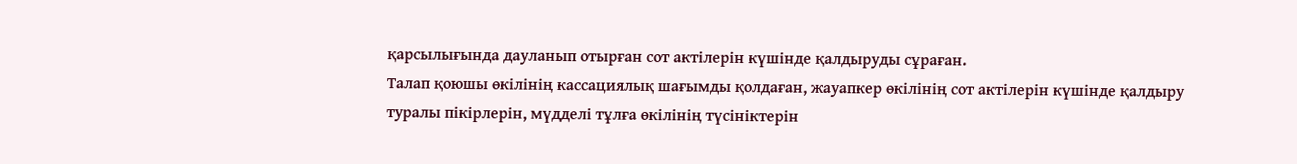қарсылығында дауланып отырған сот актілерін күшінде қалдыруды сұраған.
Талап қоюшы өкілінің кассациялық шағымды қолдаған, жауапкер өкілінің сот актілерін күшінде қалдыру туралы пікірлерін, мүдделі тұлға өкілінің түсініктерін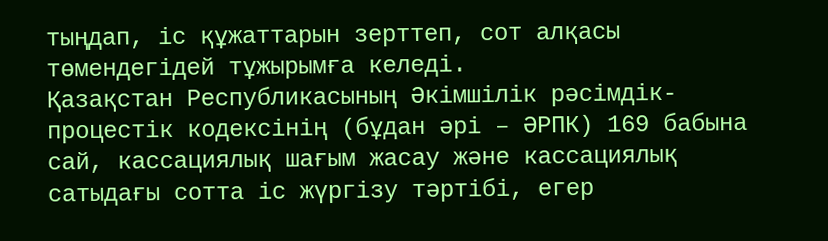тыңдап, іс құжаттарын зерттеп, сот алқасы төмендегідей тұжырымға келеді.
Қазақстан Республикасының Әкімшілік рәсімдік-процестік кодексінің (бұдан әрі – ӘРПК) 169 бабына сай, кассациялық шағым жасау және кассациялық сатыдағы сотта іс жүргізу тәртібі, егер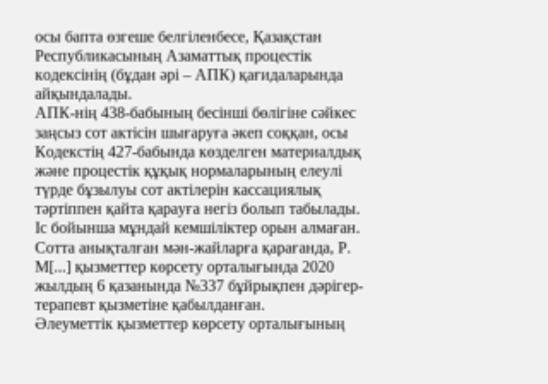осы бапта өзгеше белгіленбесе, Қазақстан Республикасының Азаматтық процестік кодексінің (бұдан әрі – АПК) қағидаларында айқындалады.
АПК-нің 438-бабының бесінші бөлігіне сәйкес заңсыз сот актiсiн шығаруға әкеп соққан, осы Кодекстің 427-бабында көзделген материалдық және процестік құқық нормаларының елеулi түрде бұзылуы сот актілерін кассациялық тәртіппен қайта қарауға негiз болып табылады.
Іс бойынша мұндай кемшіліктер орын алмаған.
Сотта анықталған мән-жайларға қарағанда, Р. М[...] қызметтер көрсету орталығында 2020 жылдың 6 қазанында №337 бұйрықпен дәрігер-терапевт қызметіне қабылданған.
Әлеуметтік қызметтер көрсету орталығының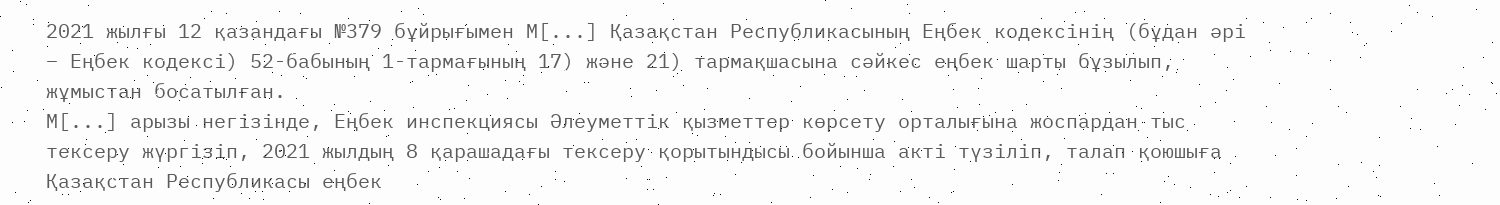2021 жылғы 12 қазандағы №379 бұйрығымен М[...] Қазақстан Республикасының Еңбек кодексінің (бұдан әрі – Еңбек кодексі) 52-бабының 1-тармағының 17) және 21) тармақшасына сәйкес еңбек шарты бұзылып, жұмыстан босатылған.
М[...] арызы негізінде, Еңбек инспекциясы Әлеуметтік қызметтер көрсету орталығына жоспардан тыс тексеру жүргізіп, 2021 жылдың 8 қарашадағы тексеру қорытындысы бойынша акті түзіліп, талап қоюшыға Қазақстан Республикасы еңбек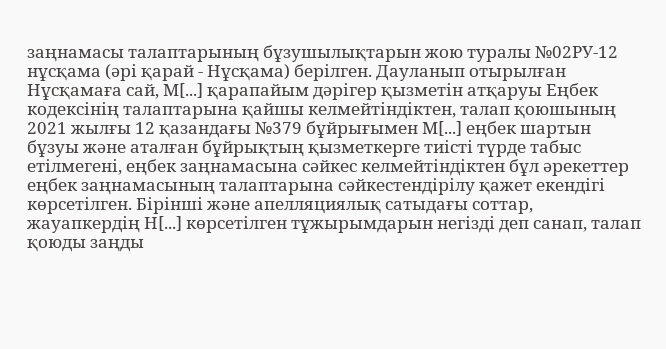заңнамасы талаптарының бұзушылықтарын жою туралы №02РУ-12 нұсқама (әрі қарай - Нұсқама) берілген. Дауланып отырылған Нұсқамаға сай, М[...] қарапайым дәрігер қызметін атқаруы Еңбек кодексінің талаптарына қайшы келмейтіндіктен, талап қоюшының 2021 жылғы 12 қазандағы №379 бұйрығымен М[...] еңбек шартын бұзуы және аталған бұйрықтың қызметкерге тиісті түрде табыс етілмегені, еңбек заңнамасына сәйкес келмейтіндіктен бұл әрекеттер еңбек заңнамасының талаптарына сәйкестендірілу қажет екендігі көрсетілген. Бірінші және апелляциялық сатыдағы соттар, жауапкердің Н[...] көрсетілген тұжырымдарын негізді деп санап, талап қоюды заңды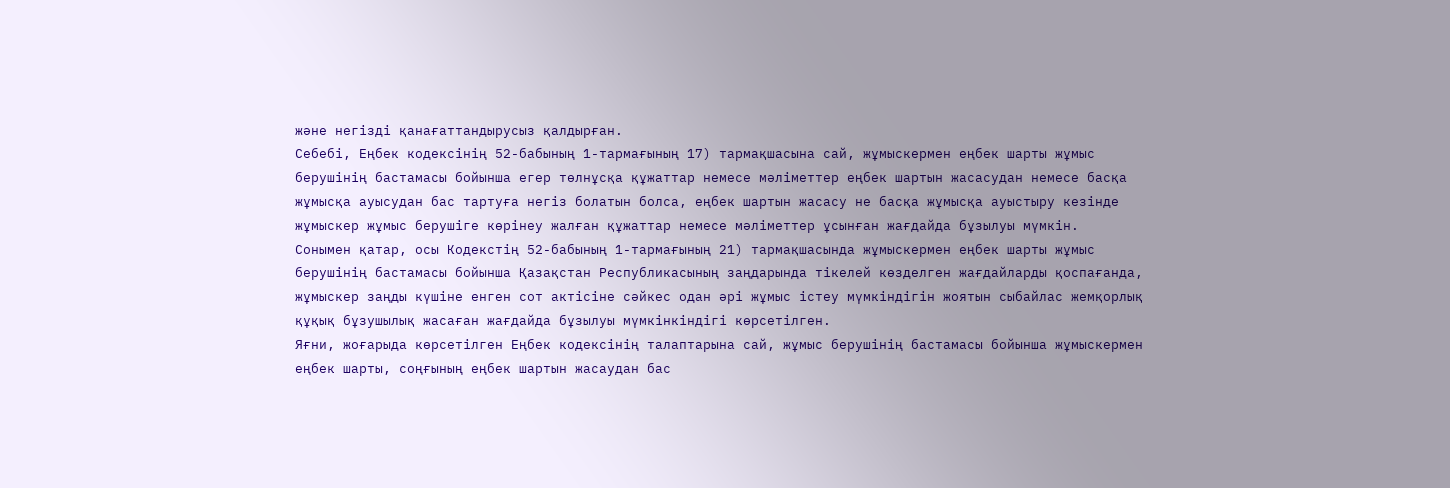және негізді қанағаттандырусыз қалдырған.
Себебі, Еңбек кодексінің 52-бабының 1-тармағының 17) тармақшасына сай, жұмыскермен еңбек шарты жұмыс берушінің бастамасы бойынша егер төлнұсқа құжаттар немесе мәліметтер еңбек шартын жасасудан немесе басқа жұмысқа ауысудан бас тартуға негіз болатын болса, еңбек шартын жасасу не басқа жұмысқа ауыстыру кезінде жұмыскер жұмыс берушіге көрінеу жалған құжаттар немесе мәліметтер ұсынған жағдайда бұзылуы мүмкін.
Сонымен қатар, осы Кодекстің 52-бабының 1-тармағының 21) тармақшасында жұмыскермен еңбек шарты жұмыс берушінің бастамасы бойынша Қазақстан Республикасының заңдарында тікелей көзделген жағдайларды қоспағанда, жұмыскер заңды күшіне енген сот актісіне сәйкес одан әрі жұмыс істеу мүмкіндігін жоятын сыбайлас жемқорлық құқық бұзушылық жасаған жағдайда бұзылуы мүмкінкіндігі көрсетілген.
Яғни, жоғарыда көрсетілген Еңбек кодексінің талаптарына сай, жұмыс берушінің бастамасы бойынша жұмыскермен еңбек шарты, соңғының еңбек шартын жасаудан бас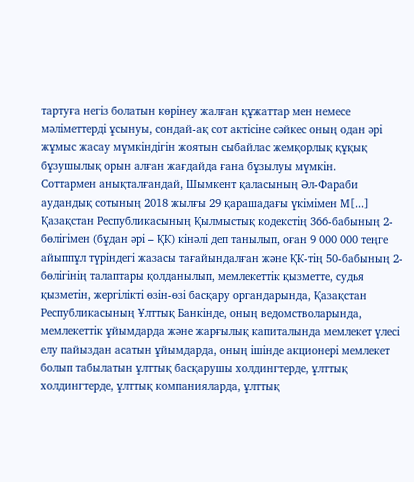тартуға негіз болатын көрінеу жалған құжаттар мен немесе мәліметтерді ұсынуы, сондай-ақ сот актісіне сәйкес оның одан әрі жұмыс жасау мүмкіндігін жоятын сыбайлас жемқорлық құқық бұзушылық орын алған жағдайда ғана бұзылуы мүмкін.
Соттармен анықталғандай, Шымкент қаласының Әл-Фараби аудандық сотының 2018 жылғы 29 қарашадағы үкімімен М[...] Қазақстан Республикасының Қылмыстық кодекстің 366-бабының 2-бөлігімен (бұдан әрі – ҚК) кінәлі деп танылып, оған 9 000 000 теңге айыппұл түріндегі жазасы тағайындалған және ҚК-тің 50-бабының 2-бөлігінің талаптары қолданылып, мемлекеттік қызметте, судья қызметін, жергілікті өзін-өзі басқару органдарында, Қазақстан Республикасының Ұлттық Банкінде, оның ведомстволарында, мемлекеттік ұйымдарда және жарғылық капиталында мемлекет үлесі елу пайыздан асатын ұйымдарда, оның ішінде акционері мемлекет болып табылатын ұлттық басқарушы холдингтерде, ұлттық холдингтерде, ұлттық компанияларда, ұлттық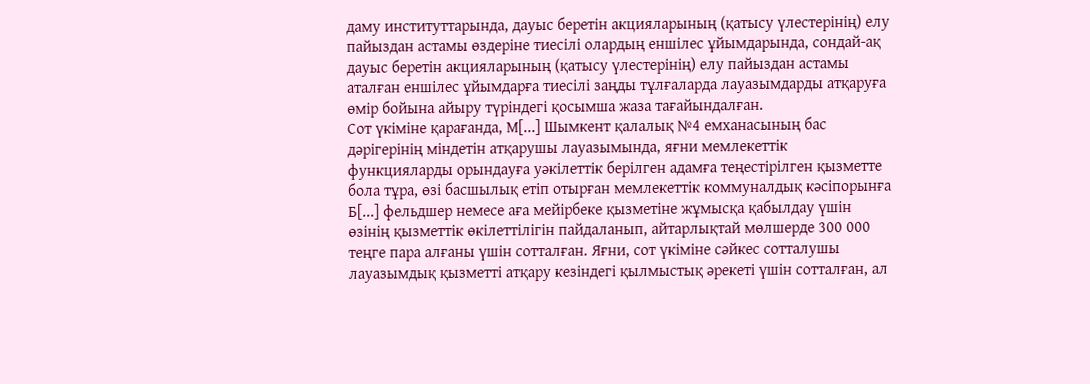даму институттарында, дауыс беретін акцияларының (қатысу үлестерінің) елу пайыздан астамы өздеріне тиесілі олардың еншілес ұйымдарында, сондай-ақ дауыс беретін акцияларының (қатысу үлестерінің) елу пайыздан астамы аталған еншілес ұйымдарға тиесілі заңды тұлғаларда лауазымдарды атқаруға өмір бойына айыру түріндегі қосымша жаза тағайындалған.
Сот үкіміне қарағанда, М[...] Шымкент қалалық №4 емханасының бас дәрігерінің міндетін атқарушы лауазымында, яғни мемлекеттік функцияларды орындауға уәкілеттік берілген адамға теңестірілген қызметте бола тұра, өзі басшылық етіп отырған мемлекеттік коммуналдық кәсіпорынға Б[...] фельдшер немесе аға мейірбеке қызметіне жұмысқа қабылдау үшін өзінің қызметтік өкілеттілігін пайдаланып, айтарлықтай мөлшерде 300 000 теңге пара алғаны үшін сотталған. Яғни, сот үкіміне сәйкес сотталушы лауазымдық қызметті атқару кезіндегі қылмыстық әрекеті үшін сотталған, ал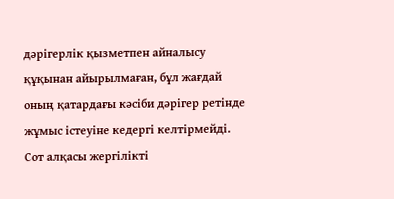дәрігерлік қызметпен айналысу құқынан айырылмаған, бұл жағдай оның қатардағы кәсіби дәрігер ретінде жұмыс істеуіне кедергі келтірмейді.
Сот алқасы жергілікті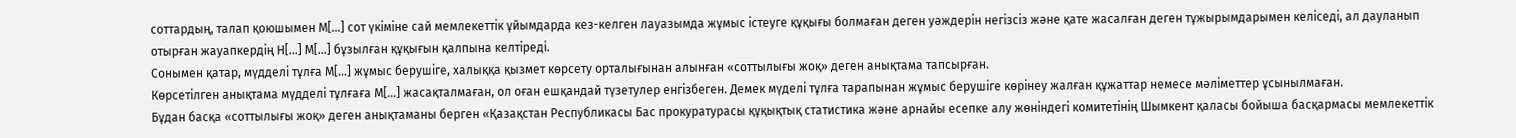соттардың, талап қоюшымен М[...] сот үкіміне сай мемлекеттік ұйымдарда кез-келген лауазымда жұмыс істеуге құқығы болмаған деген уәждерін негізсіз және қате жасалған деген тұжырымдарымен келіседі, ал дауланып отырған жауапкердің Н[...] М[...] бұзылған құқығын қалпына келтіреді.
Сонымен қатар, мүдделі тұлға М[...] жұмыс берушіге, халыққа қызмет көрсету орталығынан алынған «соттылығы жоқ» деген анықтама тапсырған.
Көрсетілген анықтама мүдделі тұлғаға М[...] жасақталмаған, ол оған ешқандай түзетулер енгізбеген. Демек мүделі тұлға тарапынан жұмыс берушіге көрінеу жалған құжаттар немесе мәліметтер ұсынылмаған.
Бұдан басқа «соттылығы жоқ» деген анықтаманы берген «Қазақстан Республикасы Бас прокуратурасы құқықтық статистика және арнайы есепке алу жөніндегі комитетінің Шымкент қаласы бойыша басқармасы мемлекеттік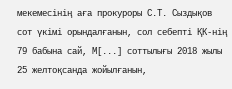мекемесінің аға прокуроры С.Т. Сыздықов сот үкімі орындалғанын, сол себепті ҚК-нің 79 бабына сай, М[...] соттылығы 2018 жылы 25 желтоқсанда жойылғанын,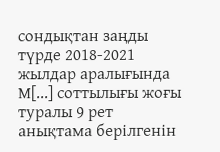сондықтан заңды түрде 2018-2021 жылдар аралығында М[...] соттылығы жоғы туралы 9 рет анықтама берілгенін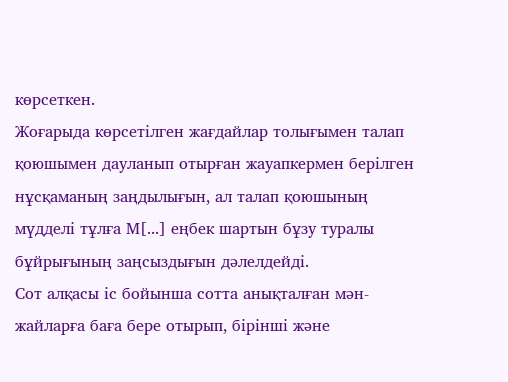көрсеткен.
Жоғарыда көрсетілген жағдайлар толығымен талап қоюшымен дауланып отырған жауапкермен берілген нұсқаманың заңдылығын, ал талап қоюшының мүдделі тұлға М[...] еңбек шартын бұзу туралы бұйрығының заңсыздығын дәлелдейді.
Сот алқасы іс бойынша сотта анықталған мән-жайларға баға бере отырып, бірінші және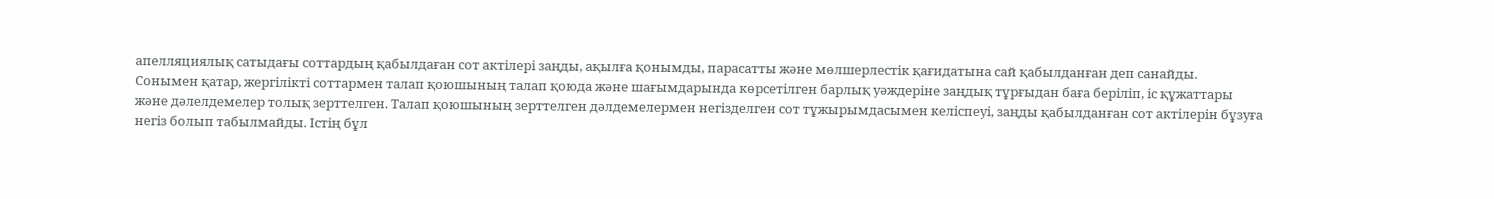апелляциялық сатыдағы соттардың қабылдаған сот актілері заңды, ақылға қонымды, парасатты және мөлшерлестік қағидатына сай қабылданған деп санайды.
Сонымен қатар, жергілікті соттармен талап қоюшының талап қоюда және шағымдарында көрсетілген барлық уәждеріне заңдық тұрғыдан баға беріліп, іс құжаттары және дәлелдемелер толық зерттелген. Талап қоюшының зерттелген дәлдемелермен негізделген сот тұжырымдасымен келіспеуі, заңды қабылданған сот актілерін бұзуға негіз болып табылмайды. Істің бұл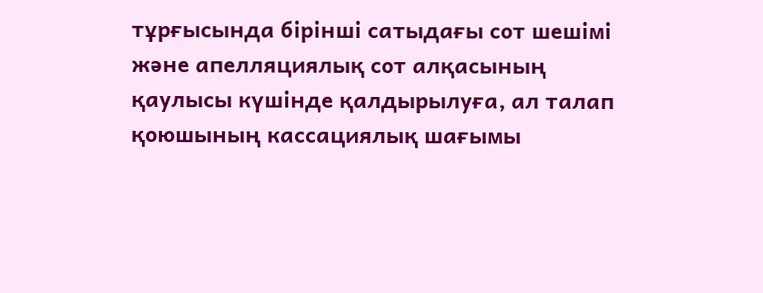тұрғысында бірінші сатыдағы сот шешімі және апелляциялық сот алқасының қаулысы күшінде қалдырылуға, ал талап қоюшының кассациялық шағымы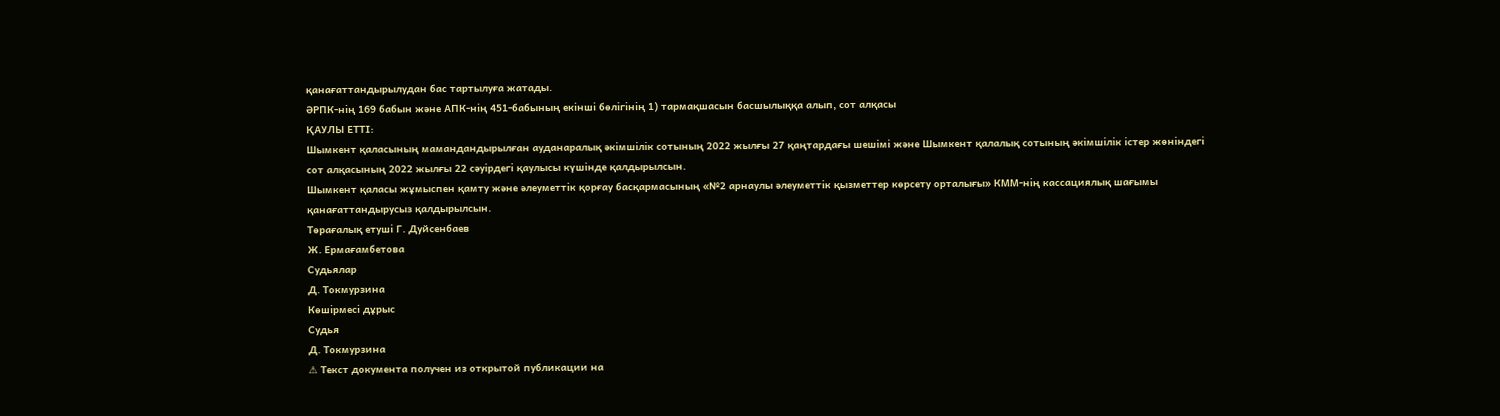қанағаттандырылудан бас тартылуға жатады.
ӘРПК-нің 169 бабын және АПК-нің 451-бабының екінші бөлігінің 1) тармақшасын басшылыққа алып, сот алқасы
ҚАУЛЫ ЕТТІ:
Шымкент қаласының мамандандырылған ауданаралық әкімшілік сотының 2022 жылғы 27 қаңтардағы шешімі және Шымкент қалалық сотының әкімшілік істер жөніндегі сот алқасының 2022 жылғы 22 сәуірдегі қаулысы күшінде қалдырылсын.
Шымкент қаласы жұмыспен қамту және әлеуметтік қорғау басқармасының «№2 арнаулы әлеуметтік қызметтер көрсету орталығы» КММ-нің кассациялық шағымы қанағаттандырусыз қалдырылсын.
Төрағалық етуші Г. Дуйсенбаев
Ж. Ермағамбетова
Судьялар
Д. Токмурзина
Көшірмесі дұрыс
Судья
Д. Токмурзина
⚠ Текст документа получен из открытой публикации на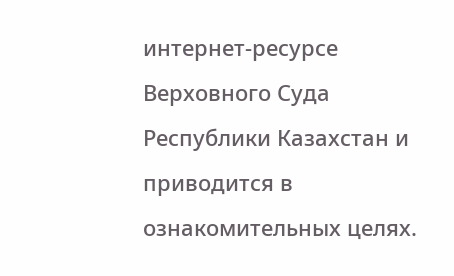интернет-ресурсе Верховного Суда Республики Казахстан и приводится в ознакомительных целях.